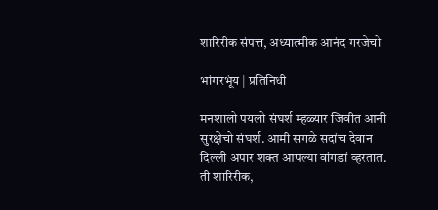शारिरीक संपत्त, अध्यात्मीक आनंद गरजेचो

भांगरभूंय | प्रतिनिधी

मनशालो पयलो संघर्श म्हळ्यार जिवीत आनी सुरक्षेचो संघर्श. आमी सगळे सदांच देवान दिल्ली अपार शक्त आपल्या वांगडां व्हरतात. ती शारिरीक,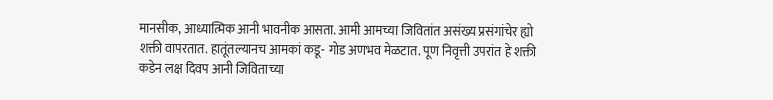मानसीक, आध्यात्मिक आनी भावनीक आसता. आमी आमच्या जिवितांत असंख्य प्रसंगांचेर ह्यो शक्ती वापरतात. हातूंतल्यानच आमकां कडू- गोड अणभव मेळटात. पूण निवृत्ती उपरांत हे शक्ती कडेन लक्ष दिवप आनी जिविताच्या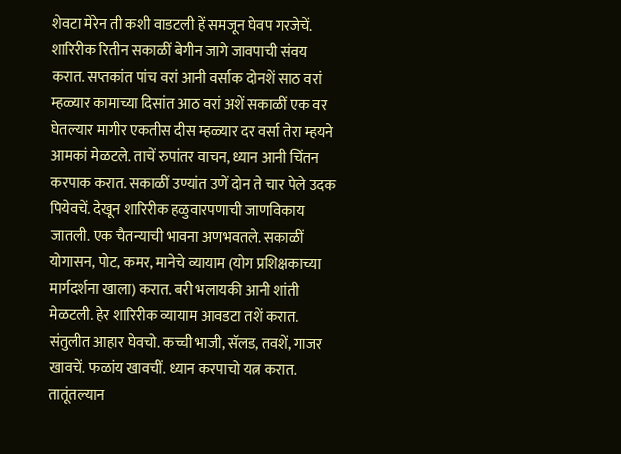शेवटा मेरेन ती कशी वाडटली हें समजून घेवप गरजेचें.
शारिरीक रितीन सकाळीं बेगीन जागे जावपाची संवय करात. सप्तकांत पांच वरां आनी वर्साक दोनशें साठ वरां म्हळ्यार कामाच्या दिसांत आठ वरां अशें सकाळीं एक वर घेतल्यार मागीर एकतीस दीस म्हळ्यार दर वर्सा तेरा म्हयने आमकां मेळटले. ताचें रुपांतर वाचन, ध्यान आनी चिंतन करपाक करात. सकाळीं उण्यांत उणें दोन ते चार पेले उदक पियेवचें. देखून शारिरीक हळुवारपणाची जाणविकाय जातली. एक चैतन्याची भावना अणभवतले. सकाळीं योगासन, पोट, कमर, मानेचे व्यायाम (योग प्रशिक्षकाच्या मार्गदर्शना खाला) करात. बरी भलायकी आनी शांती मेळटली. हेर शारिरीक व्यायाम आवडटा तशें करात.
संतुलीत आहार घेवचो. कच्ची भाजी, सॅलड, तवशें, गाजर खावचें. फळांय खावचीं. ध्यान करपाचो यत्न करात. तातूंतल्यान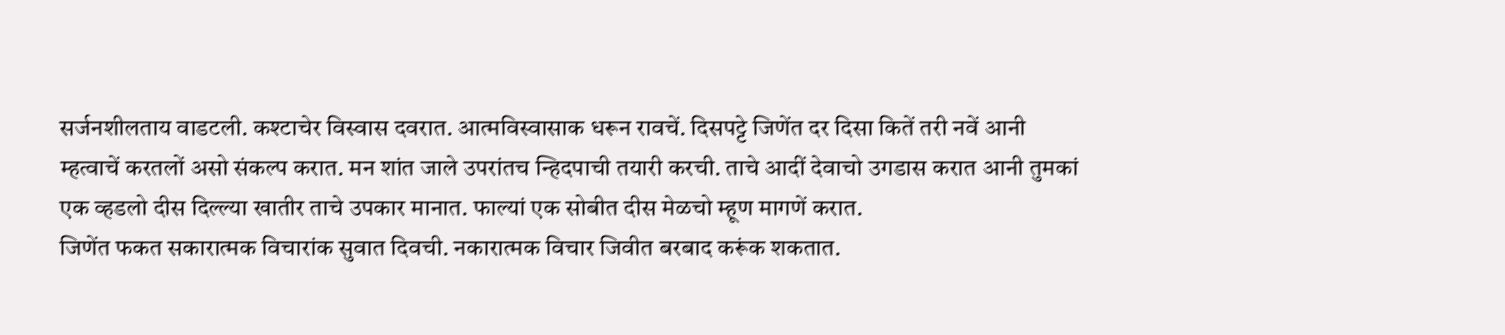सर्जनशीलताय वाडटली. कश्टाचेर विस्वास दवरात. आत्मविस्वासाक धरून रावचें. दिसपट्टे जिणेंत दर दिसा कितें तरी नवें आनी म्हत्वाचें करतलों असो संकल्प करात. मन शांत जाले उपरांतच न्हिदपाची तयारी करची. ताचे आदीं देवाचो उगडास करात आनी तुमकां एक व्हडलो दीस दिल्ल्या खातीर ताचे उपकार मानात. फाल्यां एक सोबीत दीस मेळचो म्हूण मागणें करात.
जिणेंत फकत सकारात्मक विचारांक सुवात दिवची. नकारात्मक विचार जिवीत बरबाद करूंक शकतात.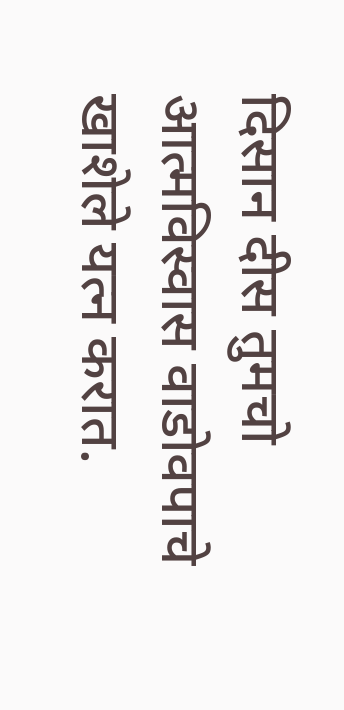दिसान दीस तुमचो आत्मविस्वास वाडोवपाचे खाशेले यत्न करात.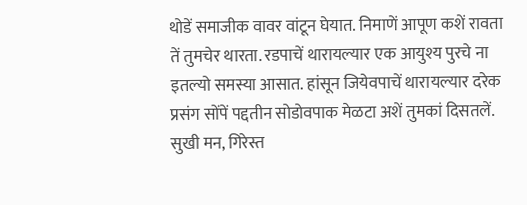थोडें समाजीक वावर वांटून घेयात. निमाणें आपूण कशें रावता तें तुमचेर थारता. रडपाचें थारायल्यार एक आयुश्य पुरचे ना इतल्यो समस्या आसात. हांसून जियेवपाचें थारायल्यार दरेक प्रसंग सोंपें पद्दतीन सोडोवपाक मेळटा अशें तुमकां दिसतलें. सुखी मन, गिरेस्त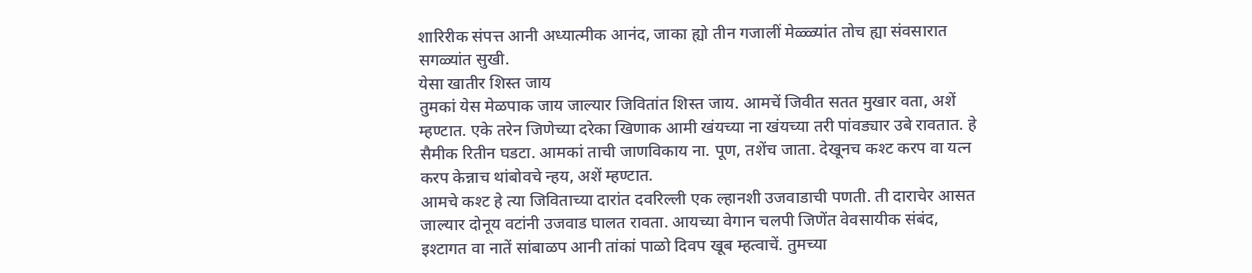शारिरीक संपत्त आनी अध्यात्मीक आनंद, जाका ह्यो तीन गजालीं मेळ्ळ्यांत तोच ह्या संवसारात सगळ्यांत सुखी.
येसा खातीर शिस्त जाय
तुमकां येस मेळपाक जाय जाल्यार जिवितांत शिस्त जाय. आमचें जिवीत सतत मुखार वता, अशें म्हण्टात. एके तरेन जिणेच्या दरेका खिणाक आमी खंयच्या ना खंयच्या तरी पांवड्यार उबे रावतात. हे सैमीक रितीन घडटा. आमकां ताची जाणविकाय ना. पूण, तशेंच जाता. देखूनच कश्ट करप वा यत्न करप केन्नाच थांबोवचे न्हय, अशें म्हण्टात.
आमचे कश्ट हे त्या जिविताच्या दारांत दवरिल्ली एक ल्हानशी उजवाडाची पणती. ती दाराचेर आसत जाल्यार दोनूय वटांनी उजवाड घालत रावता. आयच्या वेगान चलपी जिणेंत वेवसायीक संबंद, इश्टागत वा नातें सांबाळप आनी तांकां पाळो दिवप खूब म्हत्वाचें. तुमच्या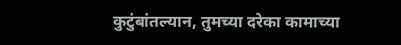कुटुंबांतल्यान, तुमच्या दरेका कामाच्या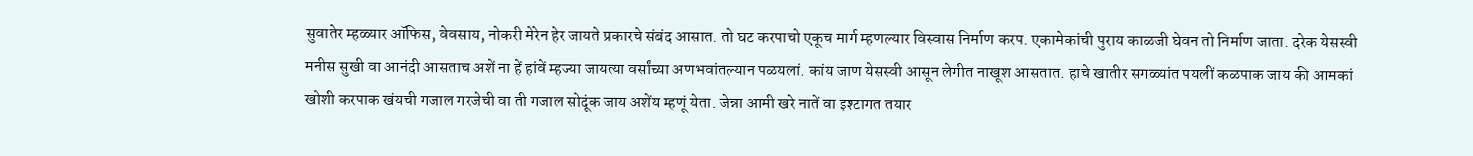सुवातेर म्हळ्यार ऑफिस, वेवसाय, नोकरी मेरेन हेर जायते प्रकारचे संबंद आसात. तो घट करपाचो एकूच मार्ग म्हणल्यार विस्वास निर्माण करप. एकामेकांची पुराय काळजी घेवन तो निर्माण जाता. दरेक येसस्वी मनीस सुखी वा आनंदी आसताच अशें ना हें हांवें म्हज्या जायत्या वर्सांच्या अणभवांतल्यान पळयलां. कांय जाण येसस्वी आसून लेगीत नाखूश आसतात. हाचे खातीर सगळ्यांत पयलीं कळपाक जाय की आमकां खोशी करपाक खंयची गजाल गरजेची वा ती गजाल सोदूंक जाय अशेंय म्हणूं येता. जेन्ना आमी खरे नातें वा इश्टागत तयार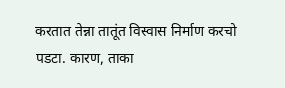करतात तेन्ना तातूंत विस्वास निर्माण करचो पडटा. कारण, ताका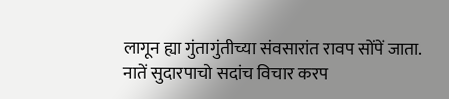लागून ह्या गुंतागुंतीच्या संवसारांत रावप सोंपें जाता. नातें सुदारपाचो सदांच विचार करप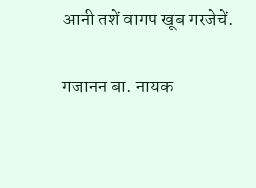आनी तशें वागप खूब गरजेचें.

गजानन बा. नायक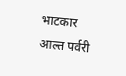भाटकार
आल्त पर्वरी